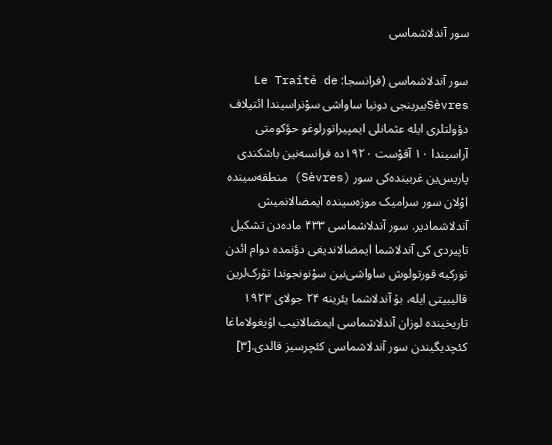سور آندلاشماسی

سور آندلاشماسی (فرانسجا: Le Traité de Sèvresبیرینجی دونیا ساواشی سوْنراسیندا ائتیلاف دؤولتلری ایله عثمانلی ایمپیراتورلوغو حؤکومتی آراسیندا ۱۰ آقوْست ۱۹۲۰ده فرانسه‌نین باشکندی پاریس‌ین غربینده‌کی سور (Sèvres) منطقه‌سینده اوْلان سور سرامیک موزه‌سینده ایمضالانمیش آندلاشمادیر. سور آندلاشماسی ۴۳۳ ماده‌دن تشکیل تاپیردی کی آندلاشما ایمضالاندیغی دؤنمده دوام ائدن تورکیه قورتولوش ساواشی‌نین سوْنونجوندا تۆرک‌لرین قالیبیتی ایله، بۇ آندلاشما یئرینه ۲۴ جولای ۱۹۲۳ تاریخینده لوزان آندلاشماسی ایمضالانیب اۇیغولاماغا کئچدیگیندن سور آندلاشماسی کئچرسیز قالدی.[۳]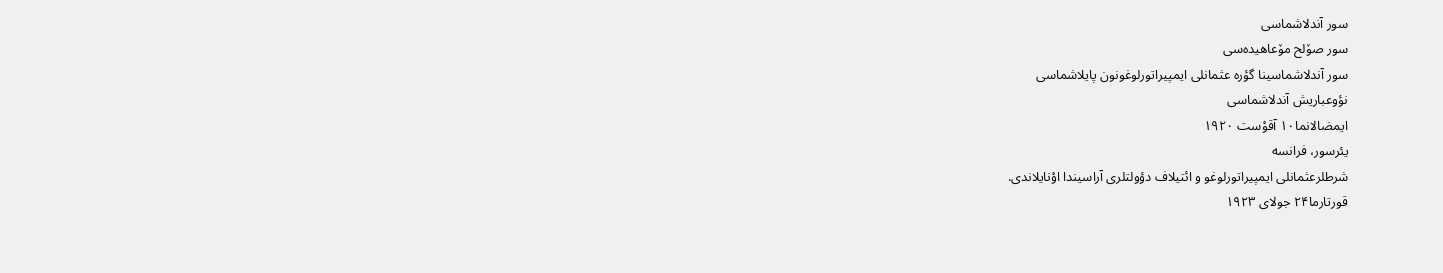سور آندلاشماسی
سور صۆلح مۆعاهیده‌سی
سور آندلاشماسینا گؤره عثمانلی ایمپیراتورلوغونون پایلاشماسی
نؤوعباریش آندلاشماسی
ایمضالانما۱۰ آقوْست ۱۹۲۰
یئرسور، فرانسه
شرطلرعثمانلی ایمپیراتورلوغو و ائتیلاف دؤولتلری آراسیندا اوْنایلاندی.
قورتارما۲۴ جولای ۱۹۲۳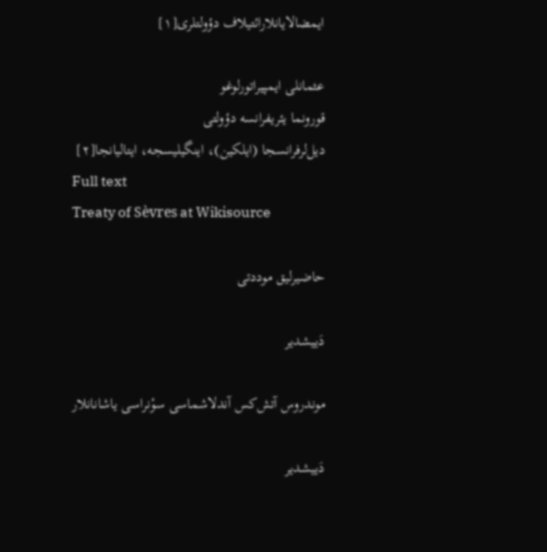ایمضالایانلارائتیلاف دؤولتلری[۱]

عثمانلی ایمپیراتورلوغو
قورونما یئریفرانسه دؤولتی
دیل‌لرفرانسجا (ایلکین)، اینگیلیسجه، ایتالیانجا[۲]
Full text
Treaty of Sèvres at Wikisource

حاضیرلیق موددتی

دَییشدیر

موندروس آتش‌کس آندلاشماسی سوْنراسی یاشانانلار

دَییشدیر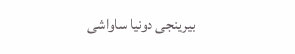بیرینجی دونیا ساواشی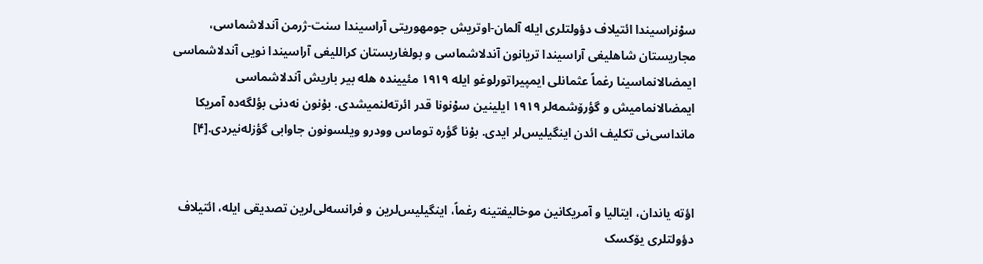سوْنراسیندا ائتیلاف دؤولتلری ایله آلمان-اوتریش جومهوریتی آراسیندا سنت-ژرمن آندلاشماسی، مجاریستان شاهلیغی آراسیندا تریانون آندلاشماسی و بولغاریستان کراللیغی آراسیندا نویی آندلاشماسی ایمضالانماسینا رغماً عثمانلی ایمپیراتورلوغو ایله ۱۹۱۹ مئیینده هله بیر باریش آندلاشماسی ایمضالانمامیش و گؤرۆشمه‌لر ۱۹۱۹ ایلینین سوْنونا قدر ائرته‌لنمیشدی. بۇنون نه‌دنی بؤلگه‌ده آمریکا مانداسی‌نی تکلیف ائدن اینگیلیس‌لر ایدی. بۇنا گؤره توماس وودرو ویلسونون جاوابی گؤزله‌نیردی.[۴]


اؤته یاندان، ایتالیا و آمریکانین موخالیفتینه رغماً، اینگیلیس‌لرین و فرانسه‌لی‌لرین تصدیقی ایله، ائتیلاف دؤولتلری یۆکسک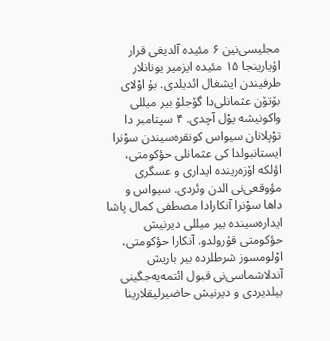مجلیسی‌نین ۶ مئیده آلدیغی قرار اۇیارینجا ۱۵ مئیده ایزمیر یونانلار طرفیندن ایشغال ائدیلدی. بۇ اوْلای بۆتۆن عثمانلی‌دا گۆجلۆ بیر میللی واکونیشه یوْل آچدی. ۴ سپتامبر دا توْپلانان سیواس کونقره‌سیندن سوْنرا ایستانبولدا کی عثمانلی حؤکومتی، اؤلکه اۆزه‌رینده ایداری و عسگری مؤوقعی‌نی الدن وئردی. سیواس و داها سوْنرا آنکارادا مصطفی کمال پاشا ایداره‌سینده بیر میللی دیرنیش حؤکومتی قۇرولدو. آنکارا حؤکومتی، اوْلومسوز شرطلرده بیر باریش آندلاشماسی‌نی قبول ائتمه‌یه‌جگینی بیلدیردی و دیرنیش حاضیرلیقلارینا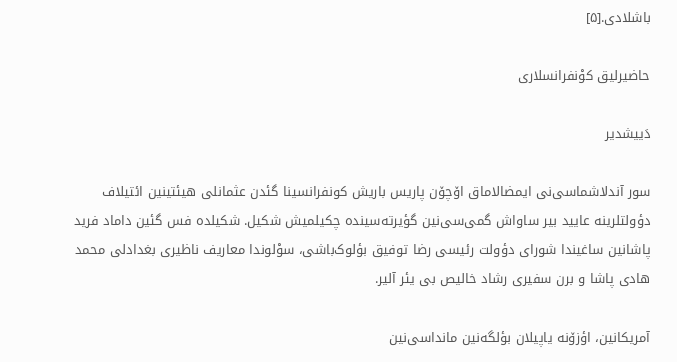باشلادی.[۵]

حاضیرلیق کوْنفرانسلاری

دَییشدیر

سور آندلاشماسی‌نی ایمضالاماق اۆچۆن پاریس باریش کونفرانسینا گئدن عثمانلی هیئتینین ائتیلاف دؤولتلرینه عایید بیر ساواش گمی‌سی‌نین گؤیرته‌سینده چکیلمیش شکیل. شکیلده فس گئین داماد فرید پاشانین ساغیندا شورای دؤولت رئیسی رضا توفیق بؤلوک‌باشی، سوْلوندا معاریف ناظیری بغدادلی محمد هادی پاشا و برن سفیری رشاد خالیص بی یئر آلیر.

آمریکانین، اؤزۆنه یاپیلان بؤلگه‌نین مانداسی‌نین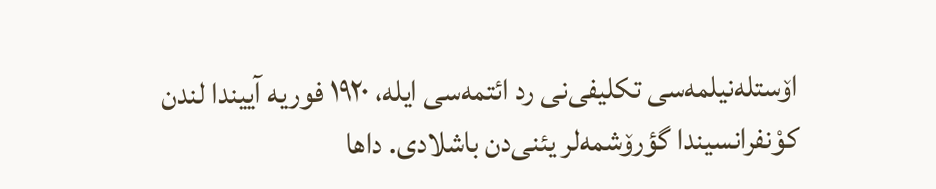اۆستله‌نیلمه‌سی تکلیفی‌نی رد ائتمه‌سی ایله، ۱۹۲۰ فوریه آییندا لندن کوْنفرانسیندا گؤرۆشمه‌لر یئنی‌دن باشلادی. داها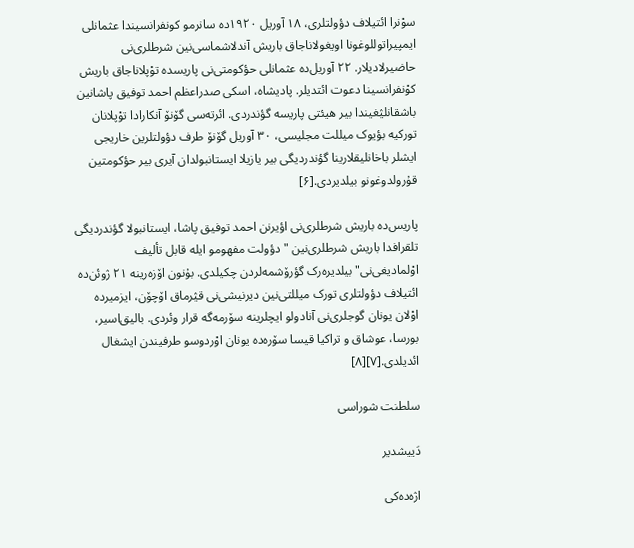سوْنرا ائتیلاف دؤولتلری، ۱۸ آوریل ۱۹۲۰ده سانرمو کونفرانسیندا عثمانلی ایمپیراتوللوغونا اویغولاناجاق باریش آندلاشماسی‌نین شرطلری‌نی حاضیرلادیلار. ۲۲ آوریل‌ده عثمانلی حؤکومتی‌نی پاریسده توْپلاناجاق باریش کوْنفرانسینا دعوت ائتدیلر. پادیشاه، اسکی صدراعظم احمد توفیق پاشانین باشقانلؽغیندا بیر هیئتی پاریسه گؤندردی. ائرته‌سی گۆنۆ آنکارادا توْپلانان تورکیه بؤیوک میللت مجلیسی، ۳۰ آوریل گۆنۆ طرف دؤولتلرین خاریجی ایشلر باخانلیقلارینا گؤندردیگی بیر یازیلا ایستانبولدان آیری بیر حؤکومتین قۇرولدوغونو بیلدیردی.[۶]

پاریس‌ده باریش شرطلری‌نی اؤیرنن احمد توفیق پاشا، ایستانبولا گؤندردیگی تلقرافدا باریش شرطلری‌نین "دؤولت مفهومو ایله قابل تألیف اوْلمادیغی‌نی" بیلدیره‌رک گؤرۆشمه‌لردن چکیلدی. بۇنون اۆزه‌رینه ۲۱ ژوئن‌ده ائتیلاف دؤولتلری تورک میللتی‌نین دیرنیشی‌نی قؽرماق اۆچۆن، ایزمیرده اوْلان یونان گوجلری‌نی آنادولو ایچلرینه سۆرمه‌گه قرار وئردی. بالیق‌اسیر، بورسا، عوشاق و تراکیا قیسا سۆره‌ده یونان اوْردوسو طرفیندن ایشغال ائدیلدی.[۷][۸]

سلطنت شوراسی

دَییشدیر

اژه‌ده‌کی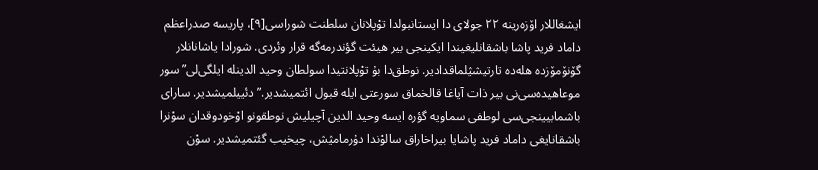ایشغاللار اۆزه‌رینه ۲۲ جولای دا ایستانبولدا توْپلانان سلطنت شوراسی[۹]، پاریسه صدراعظم داماد فرید پاشا باشقانلیغیندا ایکینجی بیر هیئت گؤندرمه‌گه قرار وئردی. شورادا یاشانانلار گۆنۆمۆزده هله‌ده تارتیشؽلماقدادیر. نوطق‌دا بۇ توْپلانتیدا سولطان وحید الدینله ایلگی‌لی”سور موعاهیده‌سی‌نی بیر ذات آیاغا قالخماق سورعتی ایله قبول ائتمیشدیر.” دئییلمیشدیر. سارای باشمابیینجی‌سی لوطفی سماویه گؤره ایسه وحید الدین آچیلیش نوطقونو اوْخودوقدان سوْنرا باشقانایغی داماد فرید پاشایا بیراخاراق سالوْندا دۇرمامؽش، چیخیب گئتمیشدیر. سوْن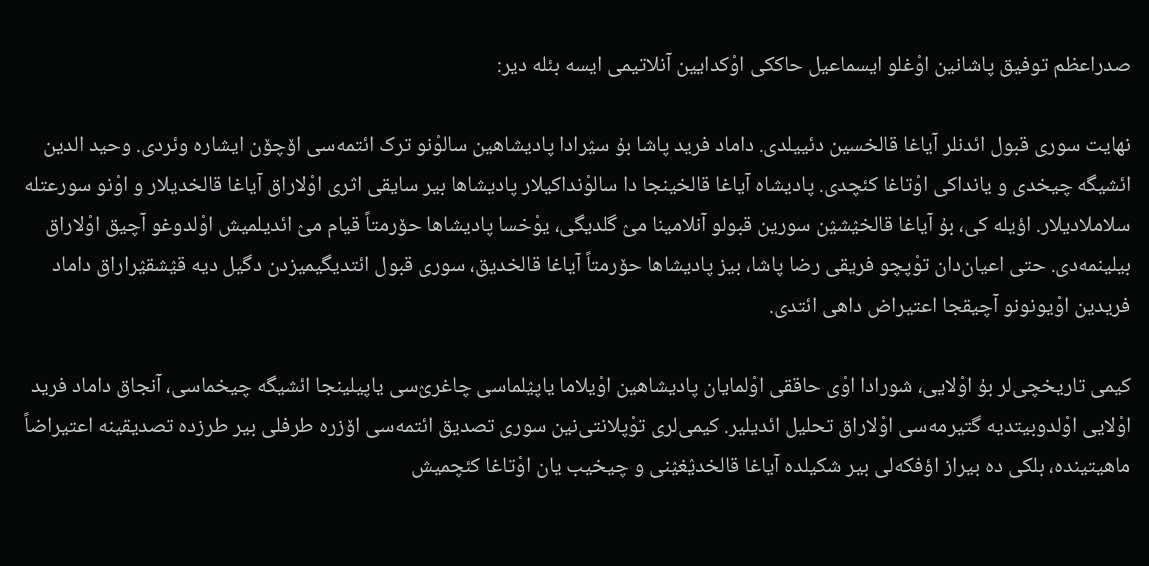صدراعظم توفیق پاشانین اوْغلو ایسماعیل حاککی اوْکدایین آنلاتیمی ایسه بئله دیر:

نهایت سوری قبول ائدنلر آیاغا قالخسین دئییلدی. داماد فرید پاشا بۇ سؽرادا پادیشاهین سالوْنو ترک ائتمه‌سی اۆچۆن ایشاره وئردی. وحید الدین ائشیگه چیخدی و یانداکی اوْتاغا کئچدی. پادیشاه آیاغا قالخینجا دا سالوْنداکیلار پادیشاها بیر سایقی اثری اوْلاراق آیاغا قالخدیلار و اوْنو سورعتله سلاملادیلار. اؤیله کی، بۇ آیاغا قالخؽشؽن سورین قبولو آنلامینا مؽ گلدیگی، یوْخسا پادیشاها حۆرمتاً قیام مؽ ائدیلمیش اوْلدوغو آچیق اوْلاراق بیلینمه‌دی. حتی اعیان‌دان توْپچو فریقی رضا پاشا، بیز پادیشاها حۆرمتاً آیاغا قالخدیق، سوری قبول ائتدیگیمیزدن دگیل دیه قؽشقؽراراق داماد فریدین اوْیونونو آچیقجا اعتیراض داهی ائتدی.

کیمی تاریخچی‌لر بۇ اوْلایی، شورادا اوْی حاققی اوْلمایان پادیشاهین اوْیلاما یاپؽلماسی چاغرؽ‌سی یاپیلینجا ائشیگه چیخماسی، آنجاق داماد فرید اوْلایی اوْلدوبیتدیه گتیرمه‌سی اوْلاراق تحلیل ائدیلیر. کیمی‌لری توْپلانتی‌نین سوری تصدیق ائتمه‌سی اۆزره طرفلی بیر طرزده تصدیقینه اعتیراضاً ماهیتینده، بلکی ده بیراز اؤفکه‌لی بیر شکیلده آیاغا قالخدؽغؽنی و چیخیب یان اوْتاغا کئچمیش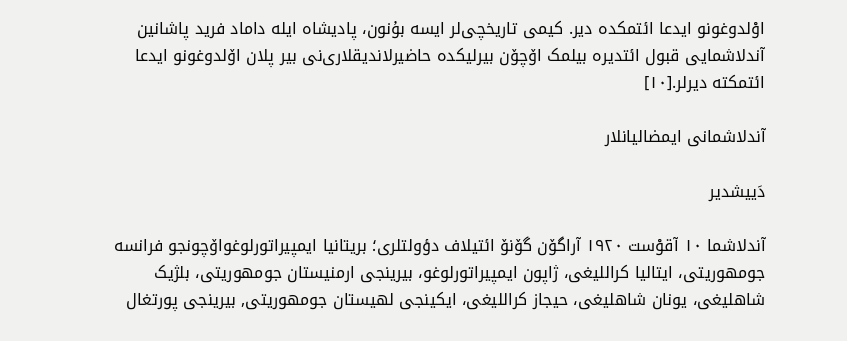اوْلدوغونو ایدعا ائتمکده دیر. کیمی تاریخچی‌لر ایسه بۇنون، پادیشاه ایله داماد فرید پاشانین آندلاشمایی قبول ائتدیره بیلمک اۆچۆن بیرلیکده حاضیرلاندیقلاری‌نی بیر پلان اۆلدوغونو ایدعا ائتمکته دیرلر.[۱۰]

آندلاشمانی ایمضالیانلار

دَییشدیر

آندلاشما ۱۰ آقوْست ۱۹۲۰ آراگۆن گۆنۆ ائتیلاف دؤولتلری؛ بریتانیا ایمپیراتورلوغواۆچونجو فرانسه جومهوریتی، ایتالیا کراللیغی، ژاپون ایمپیراتورلوغو، بیرینجی ارمنیستان جومهوریتی، بلژیک شاهلیغی، یونان شاهلیغی، حیجاز کراللیغی، ایکینجی لهیستان جومهوریتی, بیرینجی پورتغال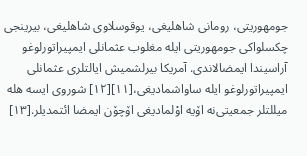جومهوریتی، رومانی شاهلیغی، یوقوسلاوی شاهلیغی، بیرینجی چکسلواکی جومهوریتی ایله مغلوب عثمانلی ایمپیراتورلوغو آراسیندا ایمضالاندی. آمریکا بیرلشمیش ایالتلری عثمانلی ایمپیراتورلوغو ایله ساواشمادیغی،[۱۱][۱۲] شوروی ایسه هله میللتلر جمعیتی‌نه اۆیه اوْلمادیغی اۆچۆن ایمضا ائتمدیلر.[۱۳]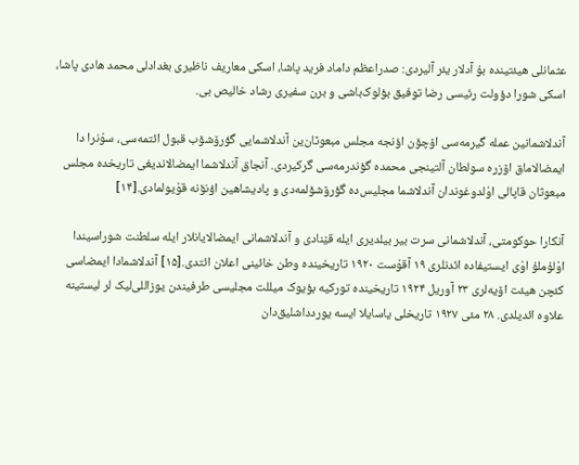عثمانلی هیئتینده بۇ آدلار یئر آلیردی: صدراعظم داماد فرید پاشا، اسکی معاریف ناظیری بغدادلی محمد هادی پاشا، اسکی شورا دؤولت رئیسی رضا توفیق بؤلوک‌باشی و برن سفیری رشاد خالیص بی.

آندلاشمانین عمله گیرمه‌سی اۆچۆن اؤنجه مجلس مبعوثان‌ین آندلاشمایی گؤرۆشۆب قبول ائتمه‌سی، سوْنرا دا ایمضالاماق اۆزره سولطان آلتینجی محمده گؤندرمه‌سی گرکیردی. آنجاق آندلاشما ایمضالاندیغی تاریخده مجلس مبعوثان قاپالی اوْلدوغوندان آندلاشما مجلیس‌ده گؤرۆشۆلمه‌دی و پادیشاهین اؤنۆنه قوْیولمادی.[۱۴]

آنکارا حوکومتی، آندلاشمانی سرت بیر بیلدیری ایله قؽنادی و آندلاشمانی ایمضالایانلار ایله سلطنت شوراسیندا اوْلۇملۇ اوْی ایستیفاده ائدنلری ۱۹ آقوْست ۱۹۲۰ تاریخینده وطن خائینی اعلان ائتدی.[۱۵] آندلاشمادا ایمضاسی کئچن هیئت اۆیه‌لری ۲۳ آوریل ۱۹۲۴ تاریخینده تورکیه بؤیوک میللت مجلیسی طرفیندن یوزاللی‌لیک لر لیستینه علاوه ائدیلدی. ۲۸ مئی ۱۹۲۷ تاریخلی یاسایلا ایسه یوردداشلیق‌دان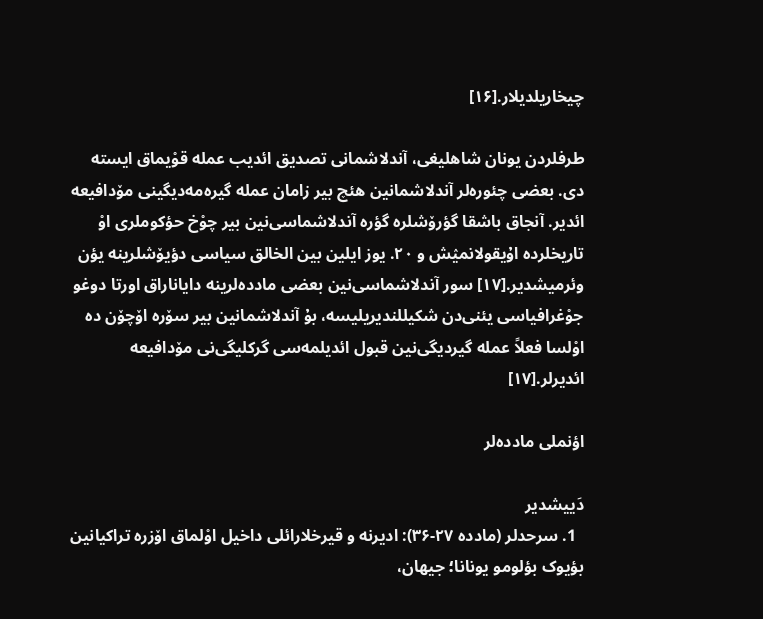چیخاریلدیلار.[۱۶]

طرفلردن یونان شاهلیغی، آندلاشمانی تصدیق ائدیب عمله قوْیماق ایسته دی. بعضی چئوره‌لر آندلاشمانین هئچ بیر زامان عمله گیره‌مه‌دیگینی مۆدافیعه ائدیر. آنجاق باشقا گؤرۆشلره گؤره آندلاشماسی‌نین بیر چوْخ حؤکوملری اوْ تاریخلرده اۇیقولانمؽش و ۲۰. یوز ایلین بین الخالق سیاسی دؤیۆشلرینه یؤن وئرمیشدیر.[۱۷] سور آندلاشماسی‌نین بعضی مادده‌لرینه دایاناراق اورتا دوغو جوْغرافیاسی یئنی‌دن شکیللندیریلیسه، بۇ آندلاشمانین بیر سۆره اۆچۆن ده اوْلسا فعلاً عمله گیردیگی‌نین قبول ائدیلمه‌سی گرکلیگی‌نی مۆدافیعه ائدیرلر.[۱۷]

اؤنملی مادده‌لر

دَییشدیر
  1. سرحدلر (مادده ۲۷-۳۶): ادیرنه و قیرخلارائلی داخیل اوْلماق اۆزره تراکیانین بؤیوک بؤلومو یونانا؛ جیهان،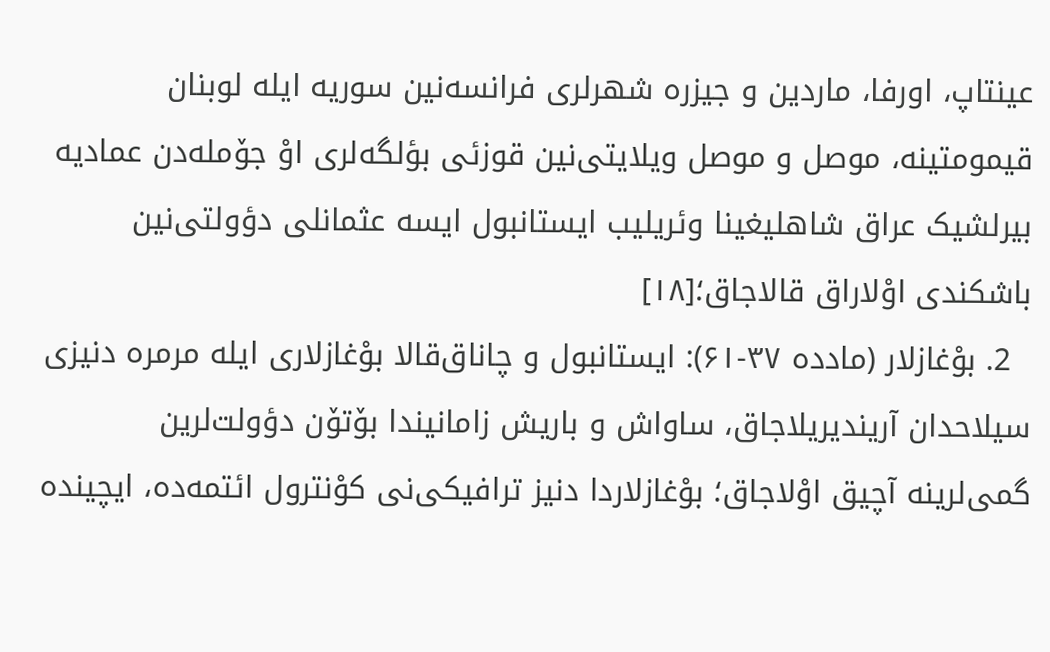عینتاپ، اورفا، ماردین و جیزره شهرلری فرانسه‌نین سوریه ایله لوبنان قیمومتینه، موصل و موصل ویلایتی‌نین قوزئی بؤلگه‌لری اوْ جۆمله‌دن عمادیه بیرلشیک عراق شاهلیغینا وئریلیب ایستانبول ایسه عثمانلی دؤولتی‌نین باشکندی اوْلاراق قالاجاق؛[۱۸]
  2. بوْغازلار (مادده ۳۷-۶۱): ایستانبول و چاناق‌قالا بوْغازلاری ایله مرمره دنیزی سیلاحدان آریندیریلاجاق، ساواش و باریش زامانیندا بۆتۆن دؤولت‌لرین گمی‌لرینه آچیق اوْلاجاق؛ بوْغازلاردا دنیز ترافیکی‌نی کوْنترول ائتمه‌ده، ایچینده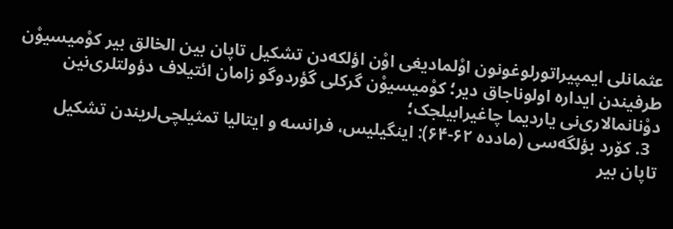عثمانلی ایمپیراتورلوغونون اوْلمادیغی اوْن اؤلکه‌دن تشکیل تاپان بین الخالق بیر کوْمیسیوْن طرفیندن ایداره اولوناجاق دیر؛ کوْمیسیوْن گرکلی گؤردوگو زامان ائتیلاف دؤولتلری‌نین دوْنانمالاری‌نی یاردیما چاغیرابیلجک؛
  3. کۆرد بؤلگه‌سی (مادده ۶۲-۶۴): اینگیلیس، فرانسه و ایتالیا تمثیلچی‌لریندن تشکیل تاپان بیر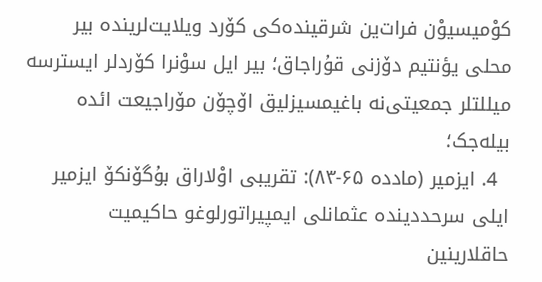کوْمیسیوْن فرات‌ین شرقینده‌کی کۆرد ویلایت‌لرینده بیر محلی یؤنتیم دۆزنی قۇراجاق؛ بیر ایل سوْنرا کۆردلر ایسترسه میللتلر جمعیتی‌نه باغیمسیزلیق اۆچۆن مۆراجیعت ائده بیله‌جک؛
  4. ایزمیر (مادده ۶۵-۸۳): تقریبی اوْلاراق بۇگۆنکۆ ایزمیر ایلی سرحددینده عثمانلی ایمپیراتورلوغو حاکیمیت حاقلارینین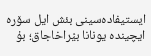ایستیفاده‌سینی بئش ایل سۆره ایچینده یونانا بؽراخاجاق؛ بۇ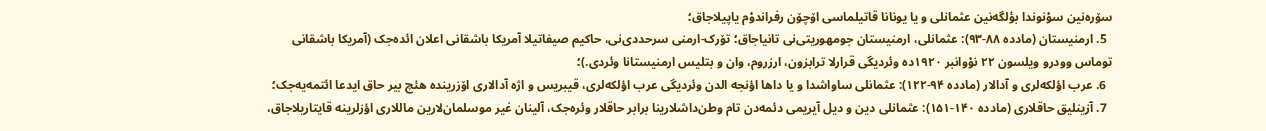سۆره‌نین سوْنوندا بؤلگه‌نین عثمانلی و یا یونانا قاتیلماسی اۆچۆن رفراندوْم یاپیلاجاق؛
  5. ارمنیستان (مادده ۸۸-۹۳): عثمانلی، ارمنیستان جومهوریتی‌نی تانیاجاق؛ تۆرک-ارمنی سرحددی‌نی، حاکیم صیفاتیلا آمریکا باشقانی اعلان ائده‌جک (آمریکا باشقانی توماس وودرو ویلسون ۲۲ نوْوانبر ۱۹۲۰ده وئردیگی قرارلا ترابزون، ارزروم، وان و بتلیس ارمنیستانا وئردی.)؛
  6. عرب اؤلکه‌لری و آدالار (مادده ۹۴-۱۲۲): عثمانلی ساواشدا و یا داها اؤنجه الدن وئردیگی عرب اؤلکه‌لری، قیبریس و اژه آدالاری اۆزرینده هئچ بیر حاق ایدعا ائتمه‌یه‌جک؛
  7. آزینلیق حاقلاری (مادده ۱۴۰-۱۵۱): عثمانلی دین و دیل آیریمی دئمه‌دن تام وطن‌داشلارینا برابر حاقلار وئره‌جک، آلینان غیر موسلمان‌لارین ماللاری اؤزلرینه قایتاریلاجاق،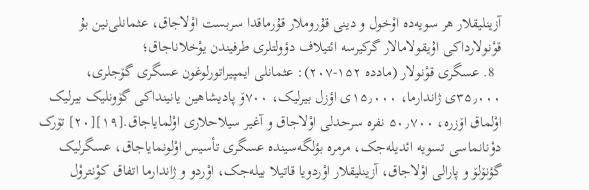آزینلیقلار هر سویه‌ده اوْخول و دینی قۇروملار قۇرماقدا سربست اوْلاجاق، عثمانلی‌نین بۇ قوْنولارداکی اۇیقولامالار گرکیرسه ائتیلاف دؤولتلری طرفیندن یوْخلاناجاق؛
  8. عسگری قوْنولار (مادده ۱۵۲-۲۰۷): عثمانلی ایمپیراتورلوغون عسگری گۆجلری، ۳۵٫۰۰۰ی ژاندارما، ۱۵٫۰۰۰ی اؤزل بیرلیک، ۷۰۰ۆ پادیشاهین یانینداکی گۆونلیک بیرلیک اوْلماق اۆزره، ۵۰٫۷۰۰ نفره سرحدلی اوْلاجاق و آغیر سیلاحلاری اوْلمایاجاق.[۱۹][۲۰] تۆرک دوْنانماسی تسویه ائدیله‌جک، مرمره بؤلگه‌سینده عسگری تأسیس اوْلونمایاجاق، عسگرلیک گؤنۆلۆ و پارالی اوْلاجاق، آزینلیقلار اوْردویا قاتیلا بیله‌جک، اوْردو و ژاندارما اتفاق کوْنتروْل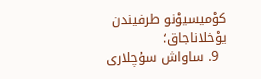کوْمیسیوْنو طرفیندن یوْخلاناجاق؛
  9. ساواش سۇچلاری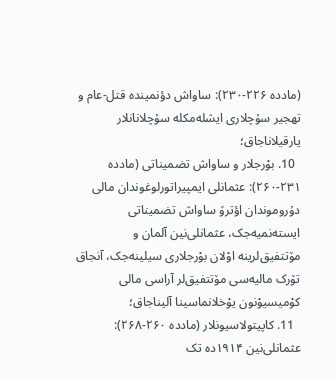(مادده ۲۲۶-۲۳۰): ساواش دؤنمینده قتل-عام و تهجیر سۇچلاری ایشله‌مکله سۇچلانانلار یارقیلاناجاق؛
  10. بوْرجلار و ساواش تضمیناتی (مادده ۲۳۱-۲۶۰): عثمانلی ایمپیراتورلوغوندان مالی دۇروموندان اؤترۆ ساواش تضمیناتی ایسته‌نمیه‌جک، عثمانلی‌نین آلمان و مۆتتفیق‌لرینه اوْلان بوْرجلاری سیلینه‌جک، آنجاق تۆرک مالیه‌سی مۆتتفیق‌لر آراسی مالی کوْمیسیوْنون یوْخلانماسینا آلیناجاق؛
  11. کاپیتولاسیونلار (مادده ۲۶۰-۲۶۸): عثمانلی‌نین ۱۹۱۴ده تک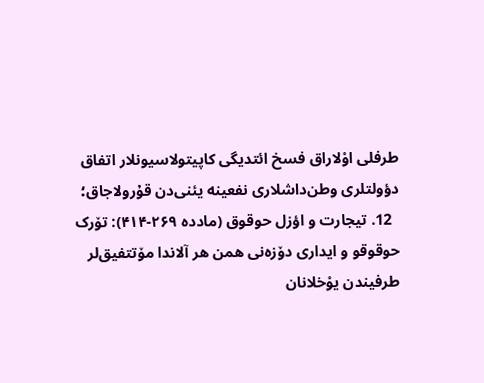طرفلی اوْلاراق فسخ ائتدیگی کاپیتولاسیونلار اتفاق دؤولتلری وطن‌داشلاری نفعینه یئنی‌دن قۇرولاجاق؛
  12. تیجارت و اؤزل حوقوق (مادده ۲۶۹-۴۱۴): تۆرک حوقوقو و ایداری دۆزه‌نی همن هر آلاندا مۆتتفیق‌لر طرفیندن یوْخلانان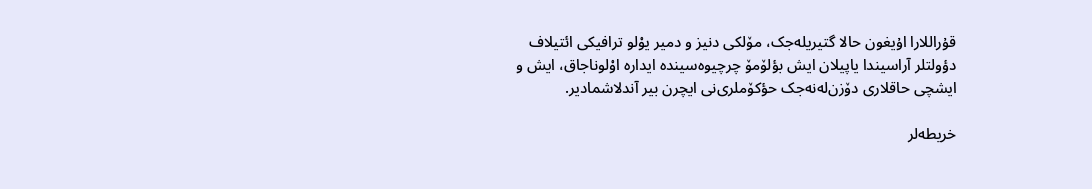قۇراللارا اۇیغون حالا گتیریله‌جک، مۆلکی دنیز و دمیر یوْلو ترافیکی ائتیلاف دؤولتلر آراسیندا یاپیلان ایش بؤلۆمۆ چرچیوه‌سینده ایداره اوْلوناجاق، ایش و ایشچی حاقلاری دۆزن‌له‌نه‌جک حؤکۆملری‌نی ایچرن بیر آندلاشمادیر.

خریطه‌لر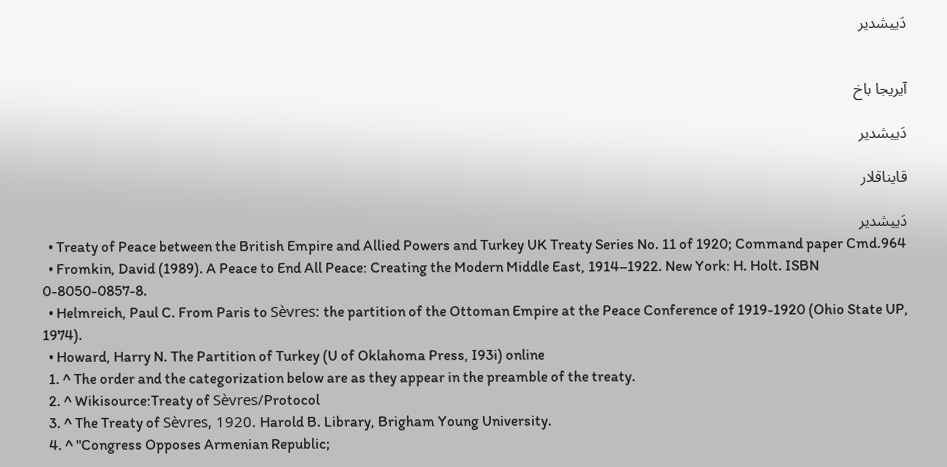دَییشدیر


آیریجا باخ

دَییشدیر

قایناقلار

دَییشدیر
  • Treaty of Peace between the British Empire and Allied Powers and Turkey UK Treaty Series No. 11 of 1920; Command paper Cmd.964
  • Fromkin, David (1989). A Peace to End All Peace: Creating the Modern Middle East, 1914–1922. New York: H. Holt. ISBN 0-8050-0857-8.
  • Helmreich, Paul C. From Paris to Sèvres: the partition of the Ottoman Empire at the Peace Conference of 1919-1920 (Ohio State UP, 1974).
  • Howard, Harry N. The Partition of Turkey (U of Oklahoma Press, I93i) online
  1. ^ The order and the categorization below are as they appear in the preamble of the treaty.
  2. ^ Wikisource:Treaty of Sèvres/Protocol
  3. ^ The Treaty of Sèvres, 1920. Harold B. Library, Brigham Young University.
  4. ^ "Congress Opposes Armenian Republic;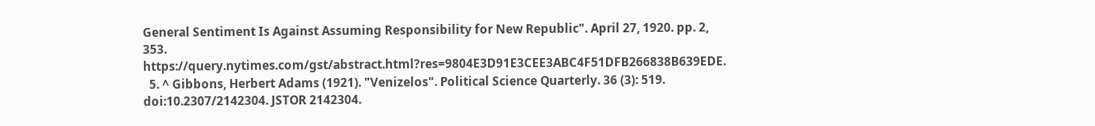General Sentiment Is Against Assuming Responsibility for New Republic". April 27, 1920. pp. 2, 353. https://query.nytimes.com/gst/abstract.html?res=9804E3D91E3CEE3ABC4F51DFB266838B639EDE.
  5. ^ Gibbons, Herbert Adams (1921). "Venizelos". Political Science Quarterly. 36 (3): 519. doi:10.2307/2142304. JSTOR 2142304.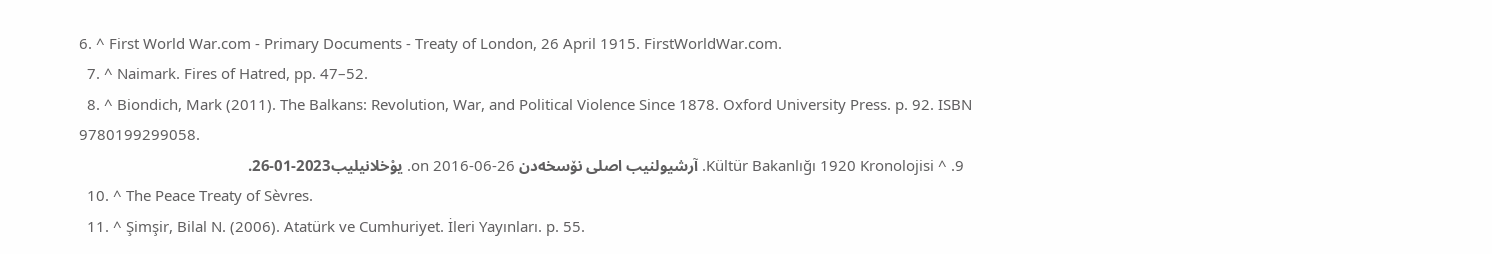6. ^ First World War.com - Primary Documents - Treaty of London, 26 April 1915. FirstWorldWar.com.
  7. ^ Naimark. Fires of Hatred, pp. 47–52.
  8. ^ Biondich, Mark (2011). The Balkans: Revolution, War, and Political Violence Since 1878. Oxford University Press. p. 92. ISBN 9780199299058.
  9. ^ Kültür Bakanlığı 1920 Kronolojisi. آرشیولنیب اصلی نۆسخه‌دن on 2016-06-26. یوْخلانیلیب2023-01-26.
  10. ^ The Peace Treaty of Sèvres.
  11. ^ Şimşir, Bilal N. (2006). Atatürk ve Cumhuriyet. İleri Yayınları. p. 55.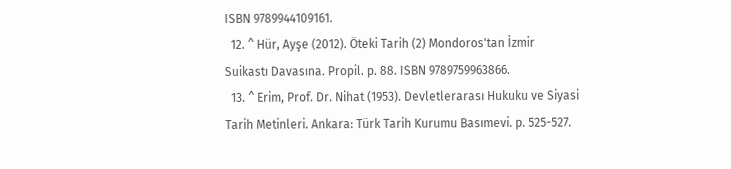ISBN 9789944109161.
  12. ^ Hür, Ayşe (2012). Öteki Tarih (2) Mondoros'tan İzmir Suikastı Davasına. Propil. p. 88. ISBN 9789759963866.
  13. ^ Erim, Prof. Dr. Nihat (1953). Devletlerarası Hukuku ve Siyasi Tarih Metinleri. Ankara: Türk Tarih Kurumu Basımevi. p. 525-527.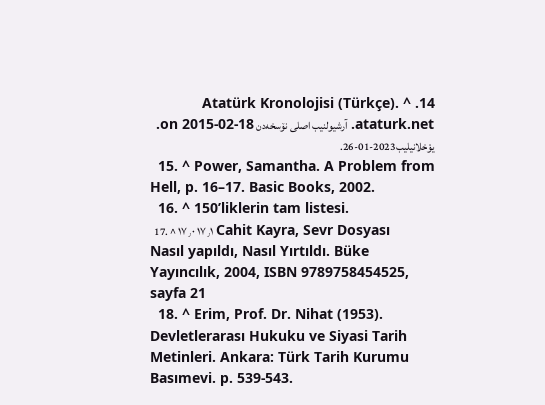14. ^ Atatürk Kronolojisi (Türkçe). ataturk.net. آرشیولنیب اصلی نۆسخه‌دن on 2015-02-18. یوْخلانیلیب2023-01-26.
  15. ^ Power, Samantha. A Problem from Hell, p. 16–17. Basic Books, 2002.
  16. ^ 150’liklerin tam listesi.
  17. ^ ۱۷٫۰ ۱۷٫۱ Cahit Kayra, Sevr Dosyası Nasıl yapıldı, Nasıl Yırtıldı. Büke Yayıncılık, 2004, ISBN 9789758454525, sayfa 21
  18. ^ Erim, Prof. Dr. Nihat (1953). Devletlerarası Hukuku ve Siyasi Tarih Metinleri. Ankara: Türk Tarih Kurumu Basımevi. p. 539-543.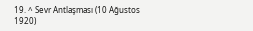19. ^ Sevr Antlaşması (10 Ağustos 1920)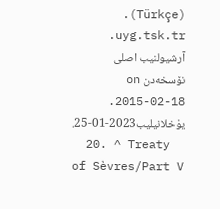(Türkçe). uyg.tsk.tr. آرشیولنیب اصلی نۆسخه‌دن on 2015-02-18. یوْخلانیلیب2023-01-25.
  20. ^ Treaty of Sèvres/Part V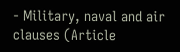- Military, naval and air clauses (Article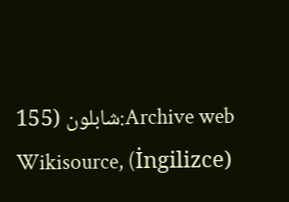155) شابلون:Archive web Wikisource, (İngilizce)